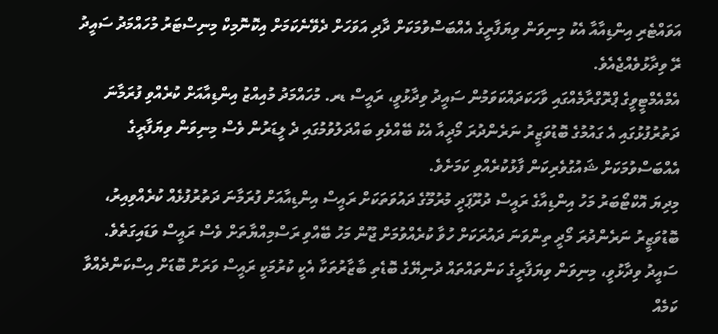އަވައްޓެރި އިންޑިއާއާ އެކު މިނިވަން ވިޔަފާރީގެ އެއްބަސްވުމަކަށް ދާދި އަވަހަށް ދެވޭނެކަމަށް އިކޮނޮމިކް މިނިސްޓަރު މުހައްމަދު ސައީދު ރޭ ވިދާޅުވެއްޖެއެވެ.
އެމްއެމްޓީވީގެ ޕްރޮގްރާމެއްގައި ވާހަކަދައްކަވަމުން ސައީދު ވިދާޅުވީ، ރައީސް ޑރ. މުހައްމަދު މުއިއްޒު އިންޑިއާއަށް ކުރެއްވި ފުރަމާނަ ދަތުރުފުޅުގައި އެ ގައުމުގެ ބޮޑުވަޒީރު ނަރެންދުރަ މޯދީއާ އެކު ބޭއްވެވި ބައްދަލުވުމުގައި ދެ ލީޑަރުން ވެސް މިނިވަން ވިޔަފާރީގެ އެއްބަސްވުމަކަށް ޝައުގުވެރިކަން ފާޅުކުރެއްވި ކަމަށެވެ.
މިދިޔަ އޮކްޓޯބަރު މަހު އިންޑިއާގެ ރައީސް ދުރޫޕަދީ މުރުމޫގެ ދައުވަތަކަށް ރައީސް އިންޑިއާއަށް ފުރަމާނަ ދަތުރުފުޅެއް ކުރެއްވިއިރު، ބޮޑުވަޒީރު ނަރެންދުރަ މޯދީ ތިންވަނަ ދައުރަކަށް ހުވާ ކުރެއްވުމަށް ޖޫން މަހު ބޭއްވި ރަސްމިއްޔާތަށް ވެސް ރައީސް ވަޑައިގަތެވެ.
ސައީދު ވިދާޅުވީ، މިނިވަން ވިޔަފާރީގެ ކަންތައްތައް ދުނިޔޭގެ ބޮޑެތި ބާޒާރުތަކާ އެކީ ކުރުމަކީ ރައީސް ވަރަށް ބޮޑަށް އިސްކަންދެއްވާ ކަމެއް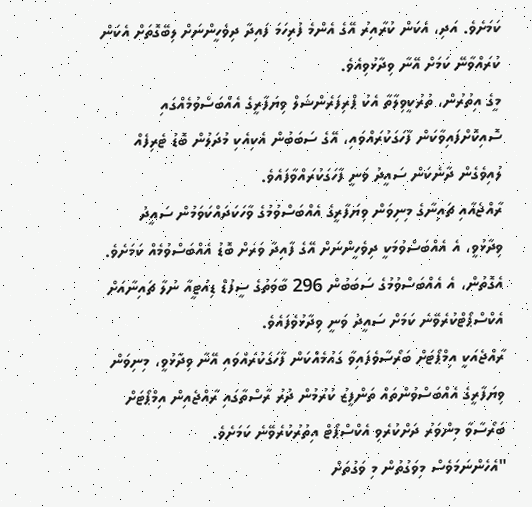ކަމަށެވެ. އަދި، އެކަން ކުރާއިރު އޭގެ އެންމެ ފުރިހަމަ ފައިދާ ދިވެހީންނަށް ލިބޭގޮތަށް އެކަން ކުރައްވާނޭ ކަމަށް އޭނާ ވިދާޅުވިއެވެ.
މީގެ އިތުރުން، ތުރުކީވިލާތާ އެކު ޕްރިފަރެންޝަލް ވިޔަފާރީގެ އެއްބަސްވުމެއްގައި ސޮއިކޮށްފައިވާކަން ފާހަގަކުރައްވައި، އޭގެ ސަބަބުން އެކިއެކި މުދަލުން ބޮޑު ޓެރިފެއް ލުއިވެގެން ދާނެކަން ސައީދު ވަނީ ފާހަގަކުރައްވާފައެވެ.
ރާއްޖެއާއި ޗައިނާގެ މިނިވަން ވިޔަފާރީގެ އެއްބަސްވުމުގެ ވާހަކަދައްކަވަމުން ސައީދު ވިދާޅުވީ، އެ އެއްބަސްވުމަކީ ދިވެހީންނަށް އޭގެ ފާއިދާ ވަރަށް ބޮޑު އެއްބަސްވުމެއް ކަމަށެވެ. އެގޮތުން، އެ އެއްބަސްވުމުގެ ސަބަބުން 296 ބާވަތުގެ ސީފުޑް ޑިއުޓީއާ ނުލާ ޗައިނާއަށް އެކްސްޕޯޓްކުރެވޭނެ ކަމަށް ސައީދު ވަނީ ވިދާޅުވެފައެވެ.
ރާއްޖެއަކީ އިމްޕޯޓަށް ބަރޯސާވެފައިވާ ގައުމެއްކަން ފާހަގަކުރައްވައި އޭނާ ވިދާޅުވީ، މިނިވަން ވިޔަފާރީގެ އެއްބަސްވުންތައް ތަންފީޒު ކުރުމުން ދުރު ރާސްތާގައި ރާއްޖެއިން އިމްޕޯޓަށް ބަރޯސާވާ މިންވަރު ދަށްކުރެވި އެކްސްޕޯޓް އިތުރުކުރެވޭނެ ކަމަށެވެ.
"އެހެންނަމަވެސް މިވަގުތުން މި ވަގުތަށް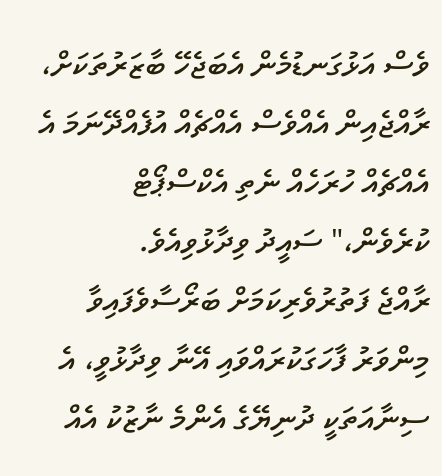ވެސް އަޅުގަނޑުމެން އެބަޖެހޭ ބާޒަރުތަކަށް، ރާއްޖެއިން އެއްވެސް އެއްޗެއް އުފެއްދޭނަމަ އެ އެއްޗެއް ހުރަހެއް ނެތި އެކްސްޕޯޓް ކުރެވެން،" ސައީދު ވިދާޅުވިއެވެ.
ރާއްޖެ ފަތުރުވެރިކަމަށް ބަރޯސާވެފައިވާ މިންވަރު ފާހަގަކުރައްވައި އޭނާ ވިދާޅުވީ، އެ ސިނާއަތަކީ ދުނިޔޭގެ އެންމެ ނާޒުކު އެއް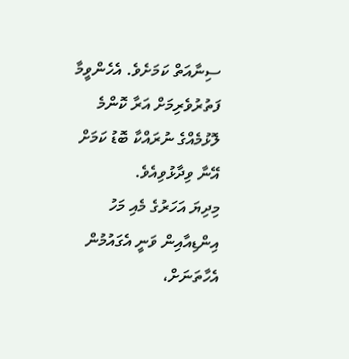ސިނާއަތް ކަމަށެވެ. އެހެންވީމާ ފަތުރުވެރިމަށް އަރާ ކޮންމެ ލޮޅުމެއްގެ ނުރައްކާ ބޮޑު ކަމަށް އޭނާ ވިދާޅުވިއެވެ.
މިދިޔަ އަހަރުގެ މެއި މަހު އިންޑިއާއިން ވަނީ އެގައުމުން އެހާތަނަށް،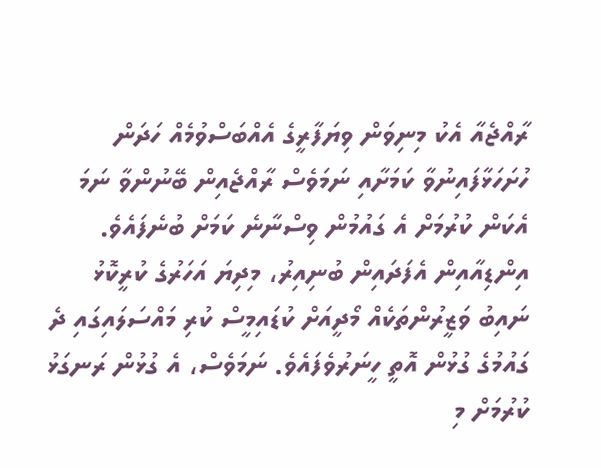ރާއްޖެއާ އެކު މިނިވަން ވިޔަފާރީގެ އެއްބަސްވުމެއް ހަދަން ހުށަހަޅާފައިނުވާ ކަމަށާއި ނަމަވެސް ރާއްޖެއިން ބޭނުންވާ ނަމަ އެކަން ކުރުމަށް އެ ގައުމުން ވިސްނާނެ ކަމަށް ބުނެފައެވެ.
އިންޑިއާއިން އެފަދައިން ބުނިއިރު، މިދިޔަ އަހަރުގެ ކުރީކޮޅު ނައިބު ވަޒީރުންތަކެއް މޯދީއަށް ކުޑައިމީސް ކުރި މައްސަލައިގައި ދެ ގައުމުގެ ގުޅުން އޮތީ ހީނަރުވެފައެވެ. ނަމަވެސް، އެ ގުޅުން ރަނގަޅު ކުރުމަށް މި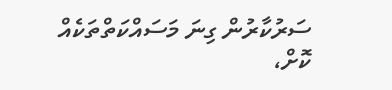ސަރުކާރުން ގިނަ މަސައްކަތްތަކެއް ކޮށް،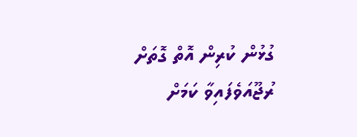ގުޅުން ކުރިން އޮތް ގޮތަށް ރުޖޫއަވެފައިވާ ކަމަށް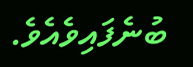ބުނެފައިވެއެވެ.